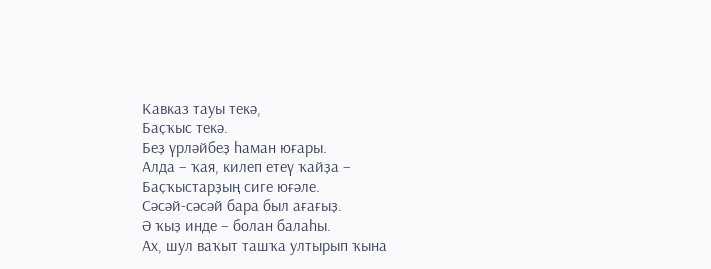Кавказ тауы текә,
Баҫҡыс текә.
Беҙ үрләйбеҙ һаман юғары.
Алда – ҡая, килеп етеү ҡайҙа –
Баҫҡыстарҙың сиге юғәле.
Сәсәй-сәсәй бара был ағағыҙ.
Ә ҡыҙ инде – болан балаһы.
Ах, шул ваҡыт ташҡа ултырып ҡына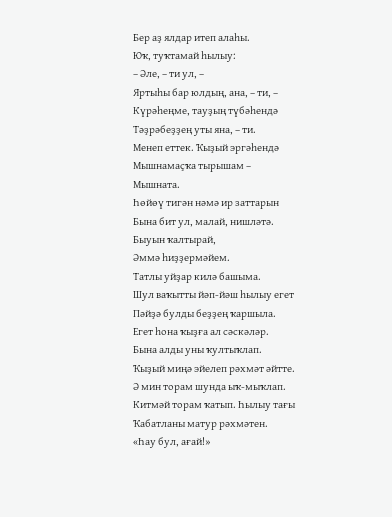Бер аҙ ялдар итеп алаһы.
Юҡ, туҡтамай һылыу:
– Әле, – ти ул, –
Яртыһы бар юлдың, ана, – ти, –
Күрәһеңме, тауҙың түбәһендә
Тәҙрәбеҙҙең уты яна, – ти.
Менеп еттек. Ҡыҙый эргәһендә
Мышнамаҫҡа тырышам –
Мышната.
Һөйөү тигән нәмә ир заттарын
Бына бит ул, малай, нишләтә.
Быуын ҡалтырай,
Әммә һиҙҙермәйем.
Татлы уйҙар килә башыма.
Шул ваҡытты йәп-йәш һылыу егет
Пәйҙә булды беҙҙең ҡаршыла.
Егет һона ҡыҙға ал сәскәләр.
Бына алды уны ҡултыҡлап.
Ҡыҙый миңә эйелеп рәхмәт әйтте.
Ә мин торам шунда ыҡ-мыҡлап.
Китмәй торам ҡатып. Һылыу тағы
Ҡабатланы матур рәхмәтен.
«Һау бул, ағай!»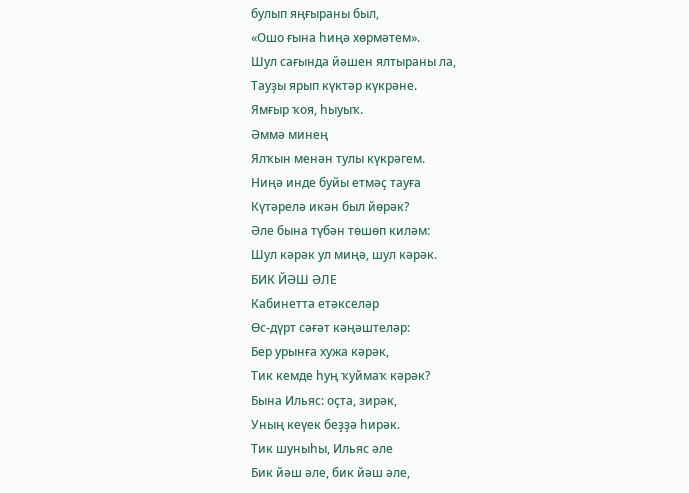булып яңғыраны был,
«Ошо ғына һиңә хөрмәтем».
Шул сағында йәшен ялтыраны ла,
Тауҙы ярып күктәр күкрәне.
Ямғыр ҡоя, һыуыҡ.
Әммә минең
Ялҡын менән тулы күкрәгем.
Ниңә инде буйы етмәҫ тауға
Күтәрелә икән был йөрәк?
Әле бына түбән төшөп киләм:
Шул кәрәк ул миңә, шул кәрәк.
БИК ЙӘШ ӘЛЕ
Кабинетта етәкселәр
Өс-дүрт сәғәт кәңәштеләр:
Бер урынға хужа кәрәк,
Тик кемде һуң ҡуймаҡ кәрәк?
Бына Ильяс: оҫта, зирәк,
Уның кеүек беҙҙә һирәк.
Тик шуныһы, Ильяс әле
Бик йәш әле, бик йәш әле,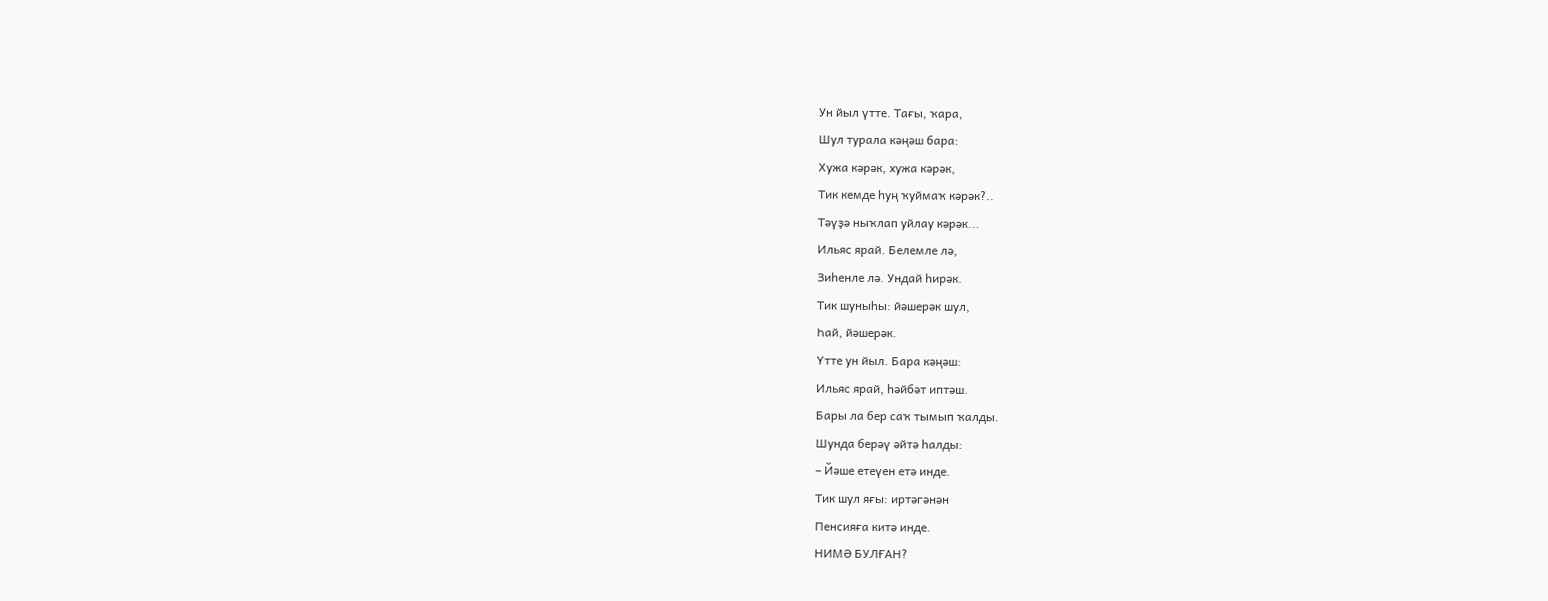Ун йыл үтте. Тағы, ҡара,
Шул турала кәңәш бара:
Хужа кәрәк, хужа кәрәк,
Тик кемде һуң ҡуймаҡ кәрәк?..
Тәүҙә ныҡлап уйлау кәрәк...
Ильяс ярай. Белемле лә,
Зиһенле лә. Ундай һирәк.
Тик шуныһы: йәшерәк шул,
Һай, йәшерәк.
Үтте ун йыл. Бара кәңәш:
Ильяс ярай, һәйбәт иптәш.
Бары ла бер саҡ тымып ҡалды.
Шунда берәү әйтә һалды:
– Йәше етеүен етә инде.
Тик шул яғы: иртәгәнән
Пенсияға китә инде.
НИМӘ БУЛҒАН?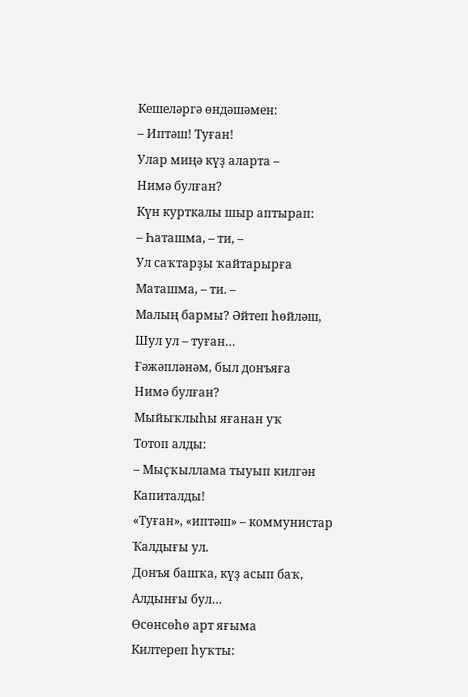Кешеләргә өндәшәмен:
– Иптәш! Туған!
Улар миңә күҙ аларта –
Нимә булған?
Күн курткалы шыр аптырап:
– Һаташма, – ти, –
Ул саҡтарҙы ҡайтарырға
Маташма, – ти. –
Малың бармы? Әйтеп һөйләш,
Шул ул – туған…
Ғәжәпләнәм, был донъяға
Нимә булған?
Мыйыҡлыһы яғанан уҡ
Тотоп алды:
– Мыҫҡыллама тыуып килгән
Капиталды!
«Туған», «иптәш» – коммунистар
Ҡалдығы ул.
Донъя башҡа, күҙ асып баҡ,
Алдынғы бул…
Өсөнсөһө арт яғыма
Килтереп һуҡты: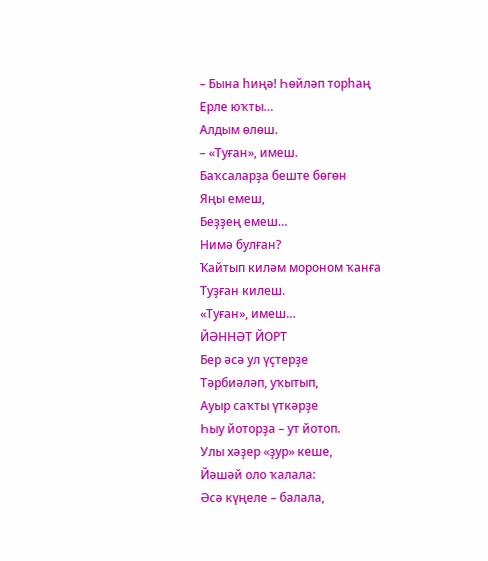– Бына һиңә! Һөйләп торһаң
Ерле юҡты…
Алдым өлөш.
– «Туған», имеш.
Баҡсаларҙа беште бөгөн
Яңы емеш,
Беҙҙең емеш…
Нимә булған?
Ҡайтып киләм мороном ҡанға
Туҙған килеш.
«Туған», имеш…
ЙӘННӘТ ЙОРТ
Бер әсә ул үҫтерҙе
Тәрбиәләп, уҡытып,
Ауыр саҡты үткәрҙе
Һыу йоторҙа – ут йотоп.
Улы хәҙер «ҙур» кеше,
Йәшәй оло ҡалала:
Әсә күңеле – балала,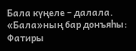Бала күңеле – далала.
«Бала»ның бар донъяһы:
Фатиры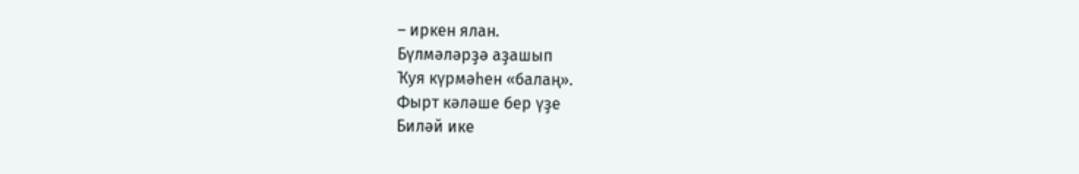– иркен ялан.
Бүлмәләрҙә аҙашып
Ҡуя күрмәһен «балаң».
Фырт кәләше бер үҙе
Биләй ике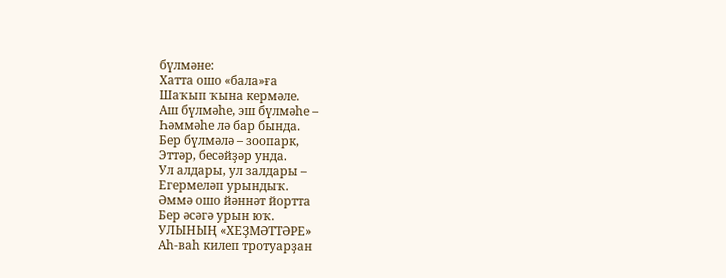бүлмәне:
Хатта ошо «бала»ға
Шаҡып ҡына кермәле.
Аш бүлмәһе, эш бүлмәһе –
Һәммәһе лә бар бында.
Бер бүлмәлә – зоопарк,
Эттәр, бесәйҙәр унда.
Ул алдары, ул залдары –
Егермеләп урындыҡ.
Әммә ошо йәннәт йортта
Бер әсәгә урын юҡ.
УЛЫНЫҢ «ХЕҘМӘТТӘРЕ»
Аһ-ваһ килеп тротуарҙан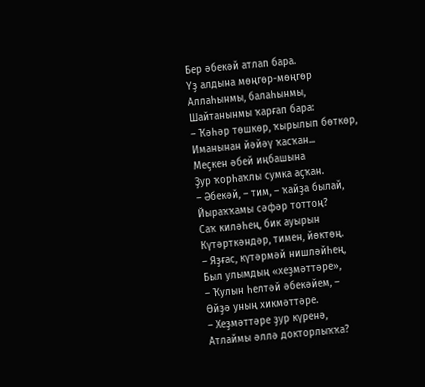Бер әбекәй атлап бара.
Үҙ алдына мөңгөр-мөңгөр
Аллаһынмы, балаһынмы,
Шайтанынмы ҡарғап бара:
– Ҡәһәр төшкөр, ҡырылып бөткөр,
Иманынан йәйәү ҡасҡан...
Меҫкен әбей иңбашына
Ҙур ҡорһаҡлы сумка аҫҡан.
– Әбекәй, – тим, – ҡайҙа былай,
Йыраҡҡамы сәфәр тоттоң?
Саҡ киләһең, бик ауырын
Күтәрткәндәр, тимен, йөктөң.
– Яҙғас, күтәрмәй нишләйһең,
Был улымдың «хеҙмәттәре»,
– Ҡулын һелтәй әбекәйем, –
Өйҙә уның хикмәттәре.
– Хеҙмәттәре ҙур күренә,
Атлаймы әллә докторлыҡҡа?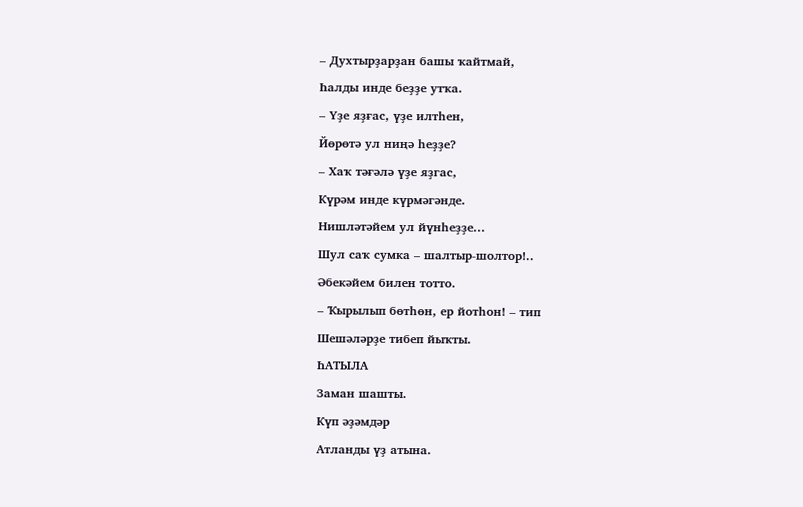– Духтырҙарҙан башы ҡайтмай,
Һалды инде беҙҙе утҡа.
– Үҙе яҙғас, үҙе илтһен,
Йөрөтә ул ниңә һеҙҙе?
– Хаҡ тәғәлә үҙе яҙгас,
Күрәм инде күрмәгәнде.
Нишләтәйем ул йүнһеҙҙе...
Шул саҡ сумка – шалтыр-шолтор!..
Әбекәйем билен тотто.
– Ҡырылып бөтһөн, ер йотһон! – тип
Шешәләрҙе тибеп йыҡты.
ҺАТЫЛА
Заман шашты.
Күп әҙәмдәр
Атланды үҙ атына.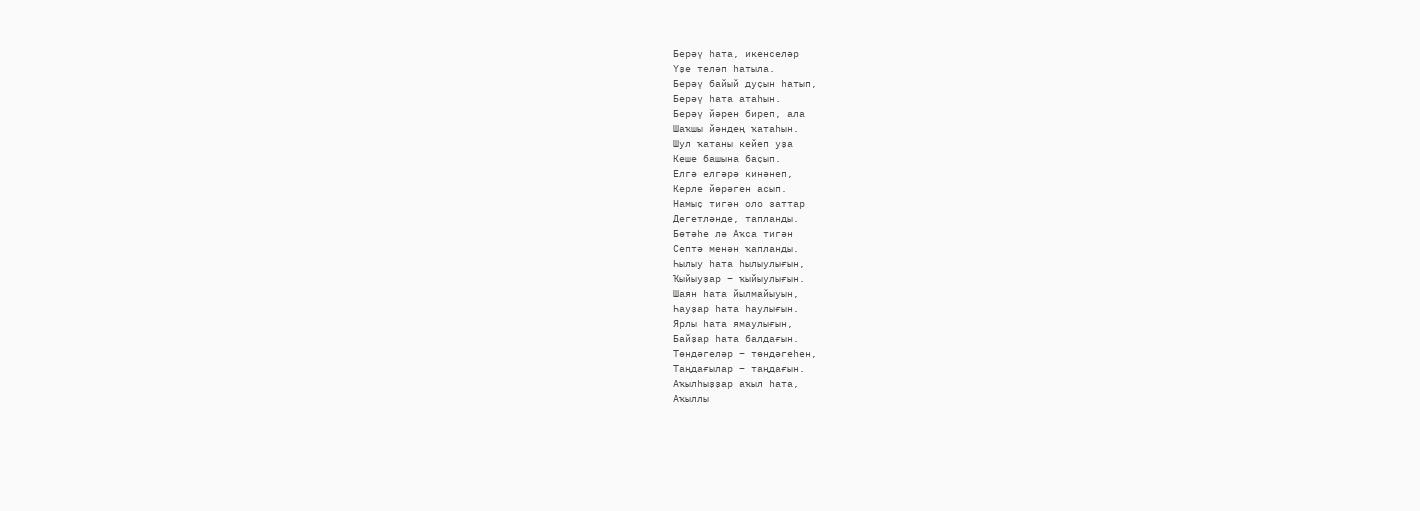Берәү һата, икенселәр
Үҙе теләп һатыла.
Берәү байый дуҫын һатып,
Берәү һата атаһын.
Берәү йәрен биреп, ала
Шаҡшы йәндең ҡатаһын.
Шул ҡатаны кейеп уҙа
Кеше башына баҫып.
Елгә елгәрә кинәнеп,
Керле йөрәген асып.
Намыҫ тигән оло заттар
Дегетләнде, тапланды.
Бөтәһе лә Аҡса тигән
Септә менән ҡапланды.
Һылыу һата һылыулығын,
Ҡыйыуҙар – ҡыйыулығын.
Шаян һата йылмайыуын,
Һауҙар һата һаулығын.
Ярлы һата ямаулығын,
Байҙар һата балдағын.
Төндәгеләр – төндәгеһен,
Таңдағылар – таңдағын.
Аҡылһыҙҙар аҡыл һата,
Аҡыллы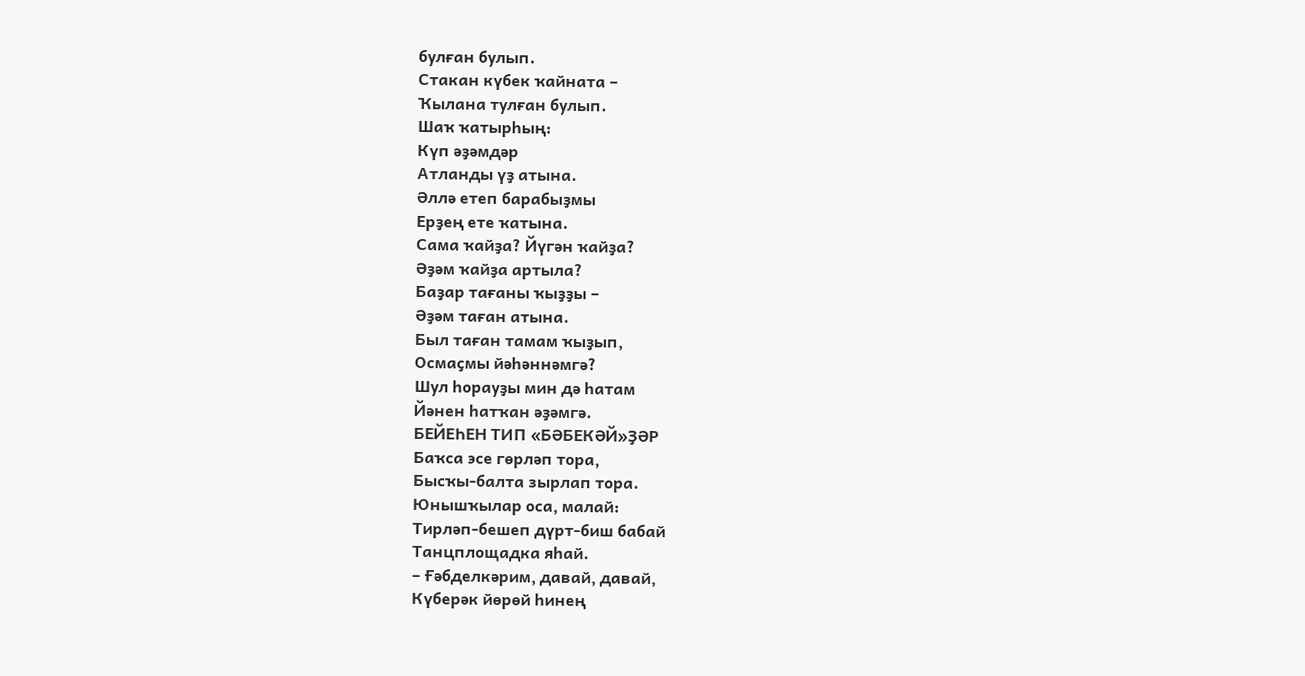булған булып.
Стакан күбек ҡайната –
Ҡылана тулған булып.
Шаҡ ҡатырһың:
Күп әҙәмдәр
Атланды үҙ атына.
Әллә етеп барабыҙмы
Ерҙең ете ҡатына.
Сама ҡайҙа? Йүгән ҡайҙа?
Әҙәм ҡайҙа артыла?
Баҙар тағаны ҡыҙҙы –
Әҙәм таған атына.
Был таған тамам ҡыҙып,
Осмаҫмы йәһәннәмгә?
Шул һорауҙы мин дә һатам
Йәнен һатҡан әҙәмгә.
БЕЙЕҺЕН ТИП «БӘБЕКӘЙ»ҘӘР
Баҡса эсе гөрләп тора,
Бысҡы-балта зырлап тора.
Юнышҡылар оса, малай:
Тирләп-бешеп дүрт-биш бабай
Танцплощадка яһай.
– Ғәбделкәрим, давай, давай,
Күберәк йөрөй һинең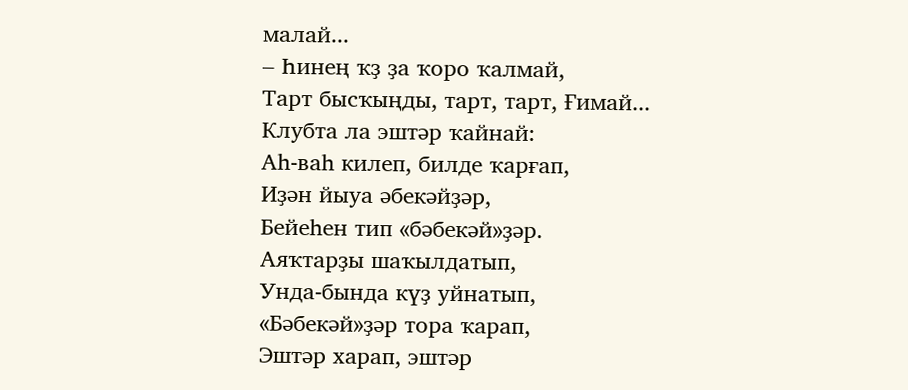малай...
– Һинең ҡҙ ҙа ҡоро ҡалмай,
Тарт бысҡыңды, тарт, тарт, Ғимай...
Клубта ла эштәр ҡайнай:
Аһ-ваһ килеп, билде ҡарғап,
Иҙән йыуа әбекәйҙәр,
Бейеһен тип «бәбекәй»ҙәр.
Аяҡтарҙы шаҡылдатып,
Унда-бында күҙ уйнатып,
«Бәбекәй»ҙәр тора ҡарап,
Эштәр харап, эштәр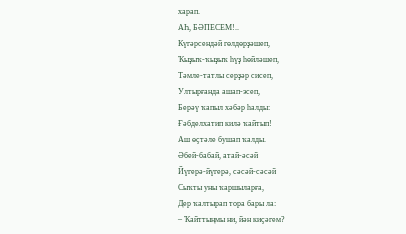харап.
АҺ, БӘПЕСЕМ!..
Күгәрсендәй гөлдөрҙәшеп,
Ҡыҙыҡ-ҡыҙыҡ һүҙ һөйләшеп,
Тәмле-татлы серҙәр сисеп,
Ултырғанда ашап-эсеп,
Берәү ҡапыл хәбәр һалды:
Ғәбделхатип килә ҡайтып!
Аш өҫтәле бушап ҡалды.
Әбей-бабай, атай-әсәй
Йүгерә-йүгерә, сәсәй-сәсәй
Сыҡты уны ҡаршыларға,
Дер ҡалтырап тора бары ла:
– Ҡайттыңмы ни, йән киҫәгем?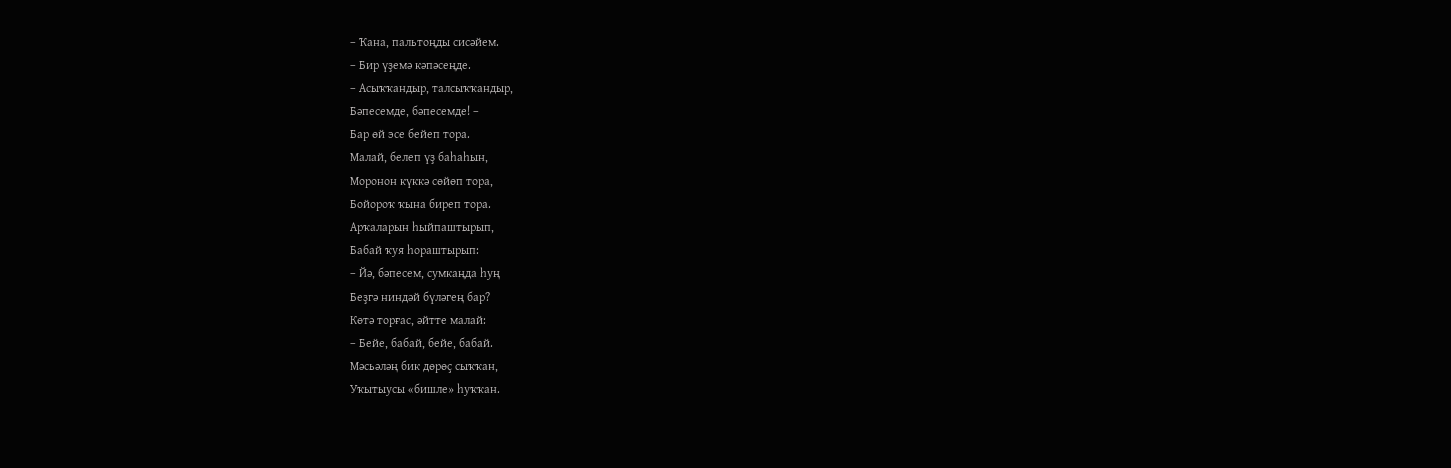– Ҡана, пальтоңды сисәйем.
– Бир үҙемә кәпәсеңде.
– Асыҡҡандыр, талсыҡҡандыр,
Бәпесемде, бәпесемде! –
Бар өй эсе бейеп тора.
Малай, белеп үҙ баһаһын,
Моронон күккә сөйөп тора,
Бойороҡ ҡына биреп тора.
Арҡаларын һыйпаштырып,
Бабай ҡуя һораштырып:
– Йә, бәпесем, сумкаңда һуң
Беҙгә ниндәй бүләгең бар?
Көтә торғас, әйтте малай:
– Бейе, бабай, бейе, бабай.
Мәсьәләң бик дөрөҫ сыҡҡан,
Уҡытыусы «бишле» һуҡҡан.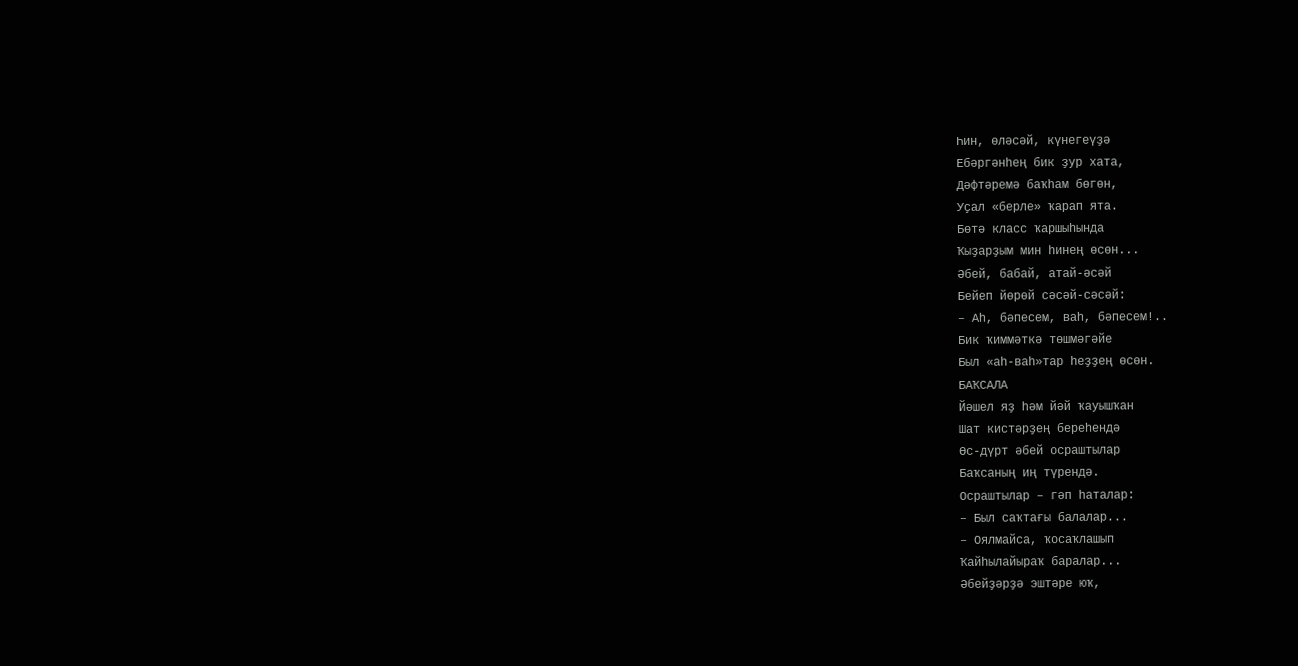Һин, өләсәй, күнегеүҙә
Ебәргәнһең бик ҙур хата,
Дәфтәремә баҡһам бөгөн,
Уҫал «берле» ҡарап ята.
Бөтә класс ҡаршыһында
Ҡыҙарҙым мин һинең өсөн...
Әбей, бабай, атай-әсәй
Бейеп йөрөй сәсәй-сәсәй:
– Аһ, бәпесем, ваһ, бәпесем!..
Бик ҡиммәткә төшмәгәйе
Был «аһ-ваһ»тар һеҙҙең өсөн.
БАҠСАЛА
Йәшел яҙ һәм йәй ҡауышҡан
Шат кистәрҙең береһендә
Өс-дүрт әбей осраштылар
Баҡсаның иң түрендә.
Осраштылар – гәп һаталар:
– Был саҡтағы балалар...
– Оялмайса, ҡосаҡлашып
Ҡайһылайыраҡ баралар...
Әбейҙәрҙә эштәре юҡ,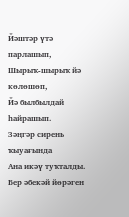Йәштәр үтә парлашып,
Шырыҡ-шырыҡ йә көлөшөп,
Йә былбылдай һайрашып.
Зәңгәр сирень ҡыуағында
Ана икәү туҡталды.
Бер әбекәй йөрәген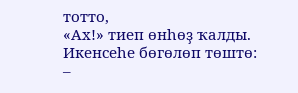тотто,
«Ах!» тиеп өнһөҙ ҡалды.
Икенсеһе бөгөлөп төштө:
–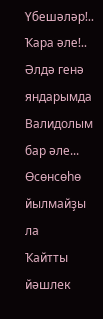Үбешәләр!..
Ҡара әле!..
Әлдә генә яндарымда
Валидолым бар әле...
Өсөнсөһө йылмайҙы ла
Ҡайтты йәшлек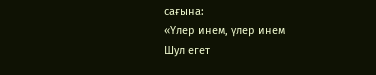сағына:
«Үлер инем, үлер инем
Шул егет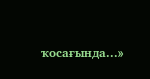ҡосағында...»